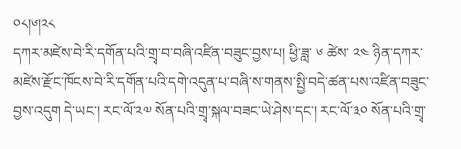༠༨།༦།༢༨
དཀར་མཛེས་བེ་རི་དགོན་པའི་གྲྭ་བ་བཞི་འཛིན་བཟུང་བྱས་པ། ཕྱི་ཟླ་ ༦ ཚེས་ ༢༤ ཉིན་དཀར་མཛེས་རྫོང་ཁོངས་བེ་རི་དགོན་པའི་དགེ་འདུན་པ་བཞི་ས་གནས་སྤྱི་བདེ་ཚན་པས་འཛིན་བཟུང་བྱས་འདུག དེ་ཡང་། རང་ལོ་༢༧ སོན་པའི་གྲྭ་སྐལ་བཟང་ཡེ་ཤེས་དང་། རང་ལོ་༣༠ སོན་པའི་གྲྭ་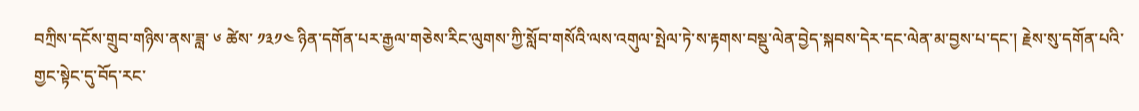བཀྲིས་དངོས་གྲུབ་གཉིས་ནས་ཟླ་ ༦ ཚེས་ ༡༣༡༤ ཉིན་དགོན་པར་རྒྱལ་གཅེས་རིང་ལུགས་ཀྱི་སློབ་གསོའི་ལས་འགུལ་སྤེལ་ཏེ་ས་རྟགས་བསྡུ་ལེན་བྱེད་སྐབས་དེར་དང་ལེན་མ་བྱས་པ་དང་། རྗེས་སུ་དགོན་པའི་གྱང་སྟེང་དུ་བོད་རང་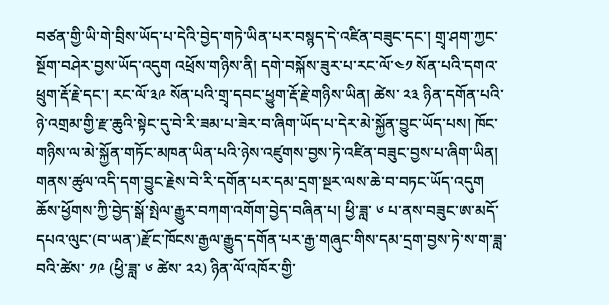བཙན་གྱི་ཡི་གེ་བྲིས་ཡོད་པ་དེའི་བྱེད་གཏེ་ཡིན་པར་བསྙད་དེ་འཛིན་བཟུང་དང་། གྲྭ་ཤག་ཀྱང་སྔོག་བཤེར་བྱས་ཡོད་འདུག འཕྲོས་གཉིས་ནི། དགེ་བསྐོས་ཟུར་པ་རང་ལོ་༤༡ སོན་པའི་དགའ་ཕྲུག་རྡོ་རྗེ་དང་། རང་ལོ་༣༩ སོན་པའི་གྲྭ་དབང་ཕྱུག་རྡོ་རྗེ་གཉིས་ཡིན། ཚེས་ ༢༣ ཉིན་དགོན་པའི་ཉེ་འགྲམ་གྱི་རྫ་ཆུའི་སྟེང་དུ་བེ་རི་ཟམ་པ་ཟེར་བ་ཞིག་ཡོད་པ་དེར་མེ་སྐྱོན་བྱུང་ཡོད་པས། ཁོང་གཉིས་ལ་མེ་སྐྱོན་གཏོང་མཁན་ཡིན་པའི་ཉེས་འཛུགས་བྱས་ཏེ་འཛིན་བཟུང་བྱས་པ་ཞིག་ཡིན། གནས་ཚུལ་འདི་དག་བྱུང་རྗེས་བེ་རི་དགོན་པར་དམ་དྲག་སྔར་ལས་ཆེ་བ་བཏང་ཡོད་འདུག
ཆོས་ཕྱོགས་ཀྱི་བྱེད་སྒོ་སྤེལ་རྒྱུར་བཀག་འགོག་བྱེད་བཞིན་པ། ཕྱི་ཟླ་ ༦ པ་ནས་བཟུང་ཨ་མདོ་དཔའ་ལུང་(བ་ཡན་)རྫོང་ཁོངས་རྒྱལ་རྒྱུད་དགོན་པར་རྒྱ་གཞུང་གིས་དམ་དྲག་བྱས་ཏེ་ས་ག་ཟླ་བའི་ཚེས་ ༡༩ (ཕྱི་ཟླ་ ༦ ཚེས་ ༢༢) ཉིན་ལོ་འཁོར་གྱི་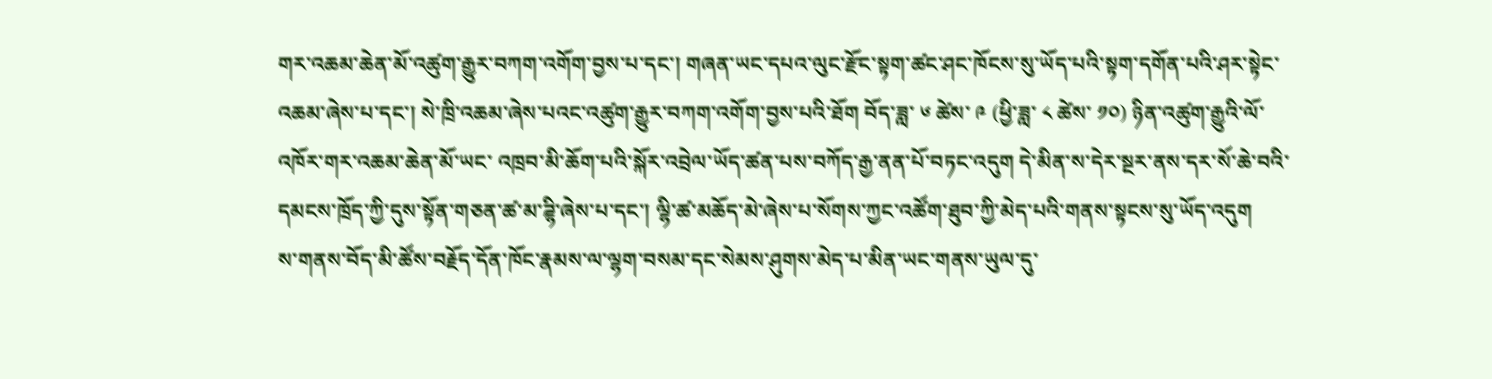གར་འཆམ་ཆེན་མོ་འཚུག་རྒྱུར་བཀག་འགོག་བྱས་པ་དང་། གཞན་ཡང་དཔའ་ལུང་རྫོང་སྟག་ཚང་ཤང་ཁོངས་སུ་ཡོད་པའི་སྟག་དགོན་པའི་ཤར་སྟེང་འཆམ་ཞེས་པ་དང་། སེ་ཁྲི་འཆམ་ཞེས་པའང་འཚུག་རྒྱུར་བཀག་འགོག་བྱས་པའི་ཐོག བོད་ཟླ་ ༦ ཚེས་ ༩ (ཕྱི་ཟླ་ ༨ ཚེས་ ༡༠) ཉིན་འཚུག་རྒྱུའི་ལོ་འཁོར་གར་འཆམ་ཆེན་མོ་ཡང་ འཁྲབ་མི་ཆོག་པའི་སྐོར་འབྲེལ་ཡོད་ཚན་པས་བཀོད་རྒྱ་ནན་པོ་བཏང་འདུག དེ་མིན་ས་དེར་སྔར་ནས་དར་སོ་ཆེ་བའི་དམངས་ཁྲོད་ཀྱི་དུས་སྟོན་གཅན་ཚ་མ་ཌྷི་ཞེས་པ་དང་། ལྷི་ཚ་མཆོད་མེ་ཞེས་པ་སོགས་ཀྱང་འཚོག་ཐུབ་ཀྱི་མེད་པའི་གནས་སྟངས་སུ་ཡོད་འདུག
ས་གནས་བོད་མི་ཚོས་བརྗོད་དོན་ཁོང་རྣམས་ལ་ལྷག་བསམ་དང་སེམས་ཤུགས་མེད་པ་མིན་ཡང་གནས་ཡུལ་དུ་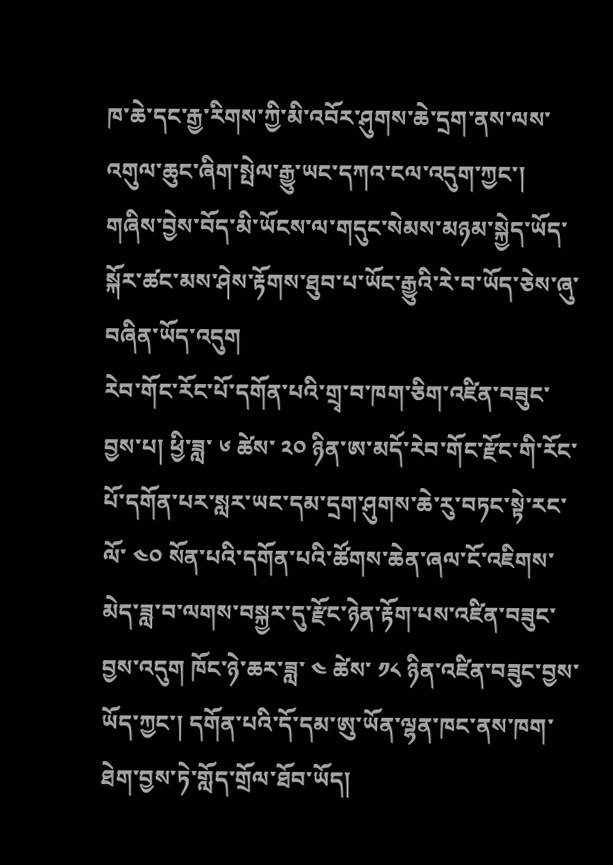ཁ་ཆེ་དང་རྒྱ་རིགས་ཀྱི་མི་འབོར་ཤུགས་ཆེ་དྲག་ནས་ལས་འགུལ་ཆུང་ཞིག་སྤེལ་རྒྱུ་ཡང་དཀའ་ངལ་འདུག་ཀྱང་། གཞིས་བྱེས་བོད་མི་ཡོངས་ལ་གདུང་སེམས་མཉམ་སྐྱེད་ཡོད་སྐོར་ཚང་མས་ཤེས་རྟོགས་ཐུབ་པ་ཡོང་རྒྱུའི་རེ་བ་ཡོད་ཅེས་ཞུ་བཞིན་ཡོད་འདུག
རེབ་གོང་རོང་པོ་དགོན་པའི་གྲྭ་བ་ཁག་ཅིག་འཛིན་བཟུང་བྱས་པ། ཕྱི་ཟླ་ ༦ ཚེས་ ༢༠ ཉིན་ཨ་མདོ་རེབ་གོང་རྫོང་གི་རོང་པོ་དགོན་པར་སླར་ཡང་དམ་དྲག་ཤུགས་ཆེ་རུ་བཏང་སྟེ་རང་ལོ་ ༤༠ སོན་པའི་དགོན་པའི་ཚོགས་ཆེན་ཞལ་ངོ་འཇིགས་མེད་ཟླ་བ་ལགས་བསྐྱར་དུ་རྫོང་ཉེན་རྟོག་པས་འཛིན་བཟུང་བྱས་འདུག ཁོང་ཉེ་ཆར་ཟླ་ ༤ ཚེས་ ༡༨ ཉིན་འཛིན་བཟུང་བྱས་ཡོད་ཀྱང་། དགོན་པའི་དོ་དམ་ཨུ་ཡོན་ལྷན་ཁང་ནས་ཁག་ཐེག་བྱས་ཏེ་གློད་གྲོལ་ཐོབ་ཡོད།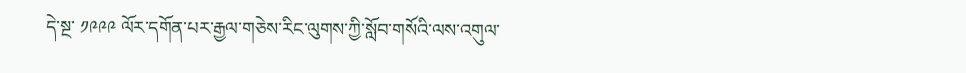དེ་སྔ་ ༡༩༩༩ ལོར་དགོན་པར་རྒྱལ་གཅེས་རིང་ལུགས་ཀྱི་སློབ་གསོའི་ལས་འགུལ་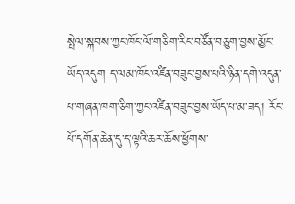སྤེལ་སྐབས་ཀྱང་ཁོང་ལོ་གཅིག་རིང་བཙོན་བཅུག་བྱས་མྱོང་ཡོད་འདུག ད་ལམ་ཁོང་འཛིན་བཟུང་བྱས་པའི་ཉིན་དགེ་འདུན་པ་གཞན་ཁག་ཅིག་ཀྱང་འཛིན་བཟུང་བྱས་ཡོད་པ་མ་ཟད། རོང་པོ་དགོན་ཆེན་དུ་ད་ལྟའི་ཆར་ཆོས་ཕྱོགས་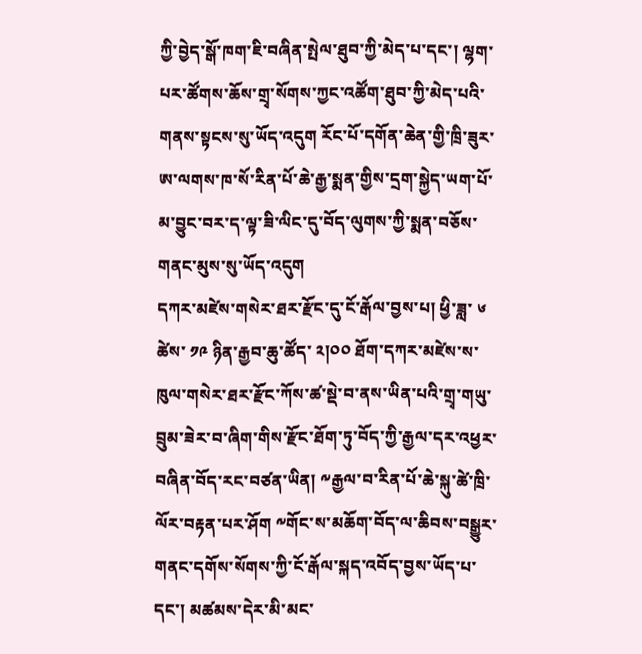ཀྱི་བྱེད་སྒོ་ཁག་ཇི་བཞིན་སྤེལ་ཐུབ་ཀྱི་མེད་པ་དང་། ལྷག་པར་ཚོགས་ཆོས་གྲྭ་སོགས་ཀྱང་འཚོག་ཐུབ་ཀྱི་མེད་པའི་གནས་སྟངས་སུ་ཡོད་འདུག རོང་པོ་དགོན་ཆེན་གྱི་ཁྲི་ཟུར་ཨ་ལགས་ཁ་སོ་རིན་པོ་ཆེ་རྒྱ་སྨན་གྱིས་དྲག་སྐྱེད་ཡག་པོ་མ་བྱུང་བར་ད་ལྟ་ཟི་ལིང་དུ་བོད་ལུགས་ཀྱི་སྨན་བཅོས་གནང་མུས་སུ་ཡོད་འདུག
དཀར་མཛེས་གསེར་ཐར་རྫོང་དུ་ངོ་རྒོལ་བྱས་པ། ཕྱི་ཟླ་ ༦ ཚེས་ ༡༩ ཉིན་རྒྱབ་ཆུ་ཚོད་ ༢།༠༠ ཐོག་དཀར་མཛེས་ས་ཁུལ་གསེར་ཐར་རྫོང་ཀོས་ཚ་སྡེ་བ་ནས་ཡིན་པའི་གྲྭ་གཡུ་བྲུམ་ཟེར་བ་ཞིག་གིས་རྫོང་ཐོག་ཏུ་བོད་ཀྱི་རྒྱལ་དར་འཕྱར་བཞིན་བོད་རང་བཙན་ཡིན། ༸རྒྱལ་བ་རིན་པོ་ཆེ་སྐུ་ཚེ་ཁྲི་ལོར་བརྟན་པར་ཤོག ༸གོང་ས་མཆོག་བོད་ལ་ཆིབས་བསྒྱུར་གནང་དགོས་སོགས་ཀྱི་ངོ་རྒོལ་སྐད་འབོད་བྱས་ཡོད་པ་དང་། མཚམས་དེར་མི་མང་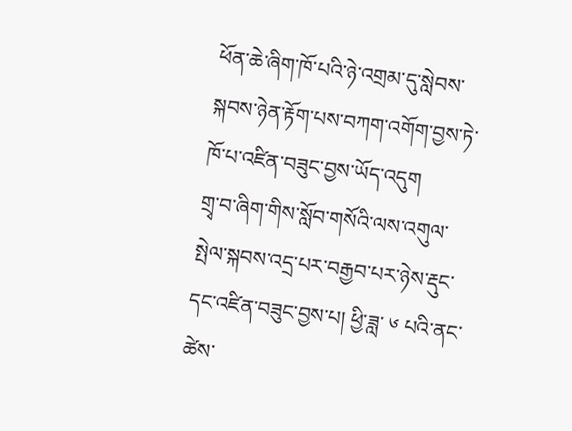ཕོན་ཆེ་ཞིག་ཁོ་པའི་ཉེ་འགྲམ་དུ་སླེབས་སྐབས་ཉེན་རྟོག་པས་བཀག་འགོག་བྱས་ཏེ་ཁོ་པ་འཛིན་བཟུང་བྱས་ཡོད་འདུག
གྲྭ་བ་ཞིག་གིས་སློབ་གསོའི་ལས་འགུལ་སྤེལ་སྐབས་འདྲ་པར་བརྒྱབ་པར་ཉེས་རྡུང་དང་འཛིན་བཟུང་བྱས་པ། ཕྱི་ཟླ་ ༦ པའི་ནང་ཚེས་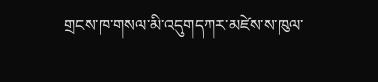གྲངས་ཁ་གསལ་མི་འདུགདཀར་མཛེས་ས་ཁུལ་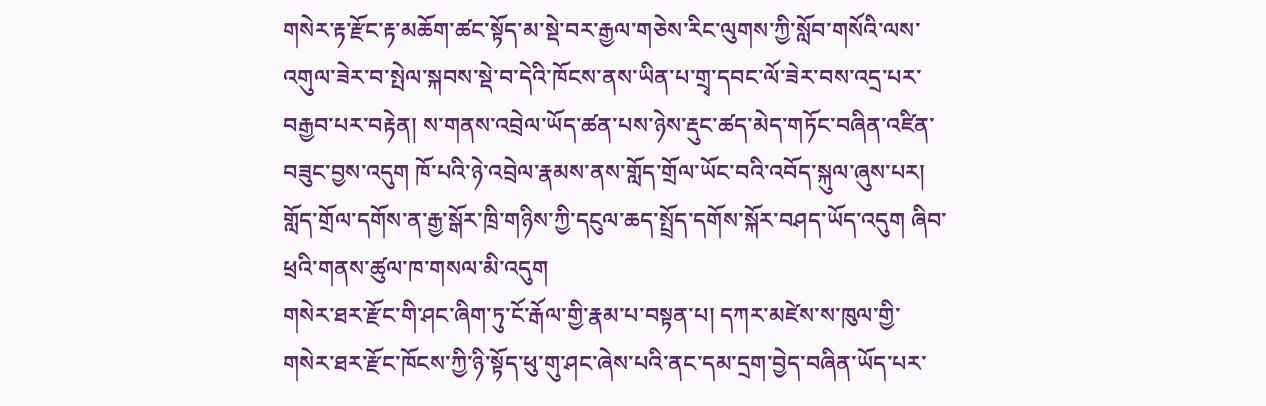གསེར་རྟ་རྫོང་རྟ་མཆོག་ཚང་སྟོད་མ་སྡེ་བར་རྒྱལ་གཅེས་རིང་ལུགས་ཀྱི་སློབ་གསོའི་ལས་འགུལ་ཟེར་བ་སྤེལ་སྐབས་སྡེ་བ་དེའི་ཁོངས་ནས་ཡིན་པ་གྲྭ་དབང་ལོ་ཟེར་བས་འདྲ་པར་བརྒྱབ་པར་བརྟེན། ས་གནས་འབྲེལ་ཡོད་ཚན་པས་ཉེས་རྡུང་ཚད་མེད་གཏོང་བཞིན་འཛིན་བཟུང་བྱས་འདུག ཁོ་པའི་ཉེ་འབྲེལ་རྣམས་ནས་གློད་གྲོལ་ཡོང་བའི་འབོད་སྐུལ་ཞུས་པར། གློད་གྲོལ་དགོས་ན་རྒྱ་སྒོར་ཁྲི་གཉིས་ཀྱི་དངུལ་ཆད་སྤྲོད་དགོས་སྐོར་བཤད་ཡོད་འདུག ཞིབ་ཕྲའི་གནས་ཚུལ་ཁ་གསལ་མི་འདུག
གསེར་ཐར་རྫོང་གི་ཤང་ཞིག་ཏུ་ངོ་རྒོལ་གྱི་རྣམ་པ་བསྟན་པ། དཀར་མཛེས་ས་ཁུལ་གྱི་གསེར་ཐར་རྫོང་ཁོངས་ཀྱི་ཉི་སྟོད་ཕུ་གུ་ཤང་ཞེས་པའི་ནང་དམ་དྲག་བྱེད་བཞིན་ཡོད་པར་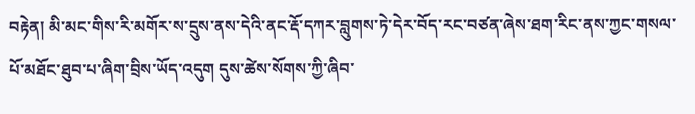བརྟེན། མི་མང་གིས་རི་མགོར་ས་དྲུས་ནས་དེའི་ནང་རྡོ་དཀར་བླུགས་ཏེ་དེར་བོད་རང་བཙན་ཞེས་ཐག་རིང་ནས་ཀྱང་གསལ་པོ་མཐོང་ཐུབ་པ་ཞིག་བྲིས་ཡོད་འདུག དུས་ཚེས་སོགས་ཀྱི་ཞིབ་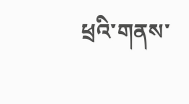ཕྲའི་གནས་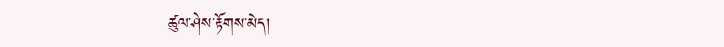ཚུལ་ཤེས་རྟོགས་མེད།